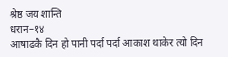श्रेष्ठ जय शान्ति
धरान–१४
आषाढकै दिन हो पानी पर्दा पर्दा आकाश थाकेर त्यो दिन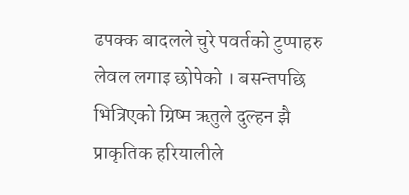ढपक्क बादलले चुरे पवर्तको टुप्पाहरु लेवल लगाइ छोपेको । बसन्तपछि भित्रिएको ग्रिष्म ऋतुले दुल्हन झै प्राकृतिक हरियालीले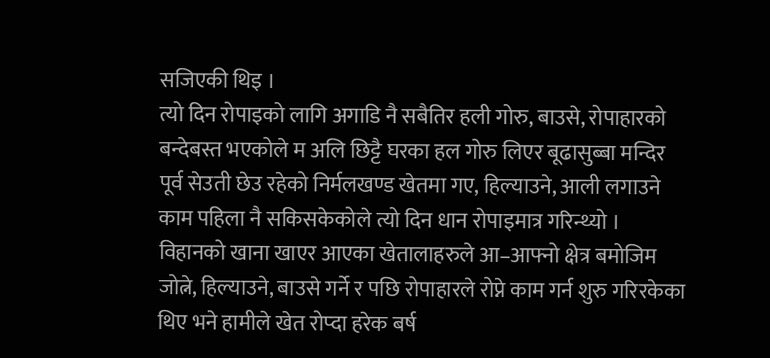सजिएकी थिइ ।
त्यो दिन रोपाइको लागि अगाडि नै सबैतिर हली गोरु, बाउसे, रोपाहारको बन्देबस्त भएकोले म अलि छिट्टै घरका हल गोरु लिएर बूढासुब्बा मन्दिर पूर्व सेउती छेउ रहेको निर्मलखण्ड खेतमा गए, हिल्याउने, आली लगाउने काम पहिला नै सकिसकेकोले त्यो दिन धान रोपाइमात्र गरिन्थ्यो ।
विहानको खाना खाएर आएका खेतालाहरुले आ–आफ्नो क्षेत्र बमोजिम जोत्ने, हिल्याउने, बाउसे गर्ने र पछि रोपाहारले रोप्ने काम गर्न शुरु गरिरकेका थिए भने हामीले खेत रोप्दा हरेक बर्ष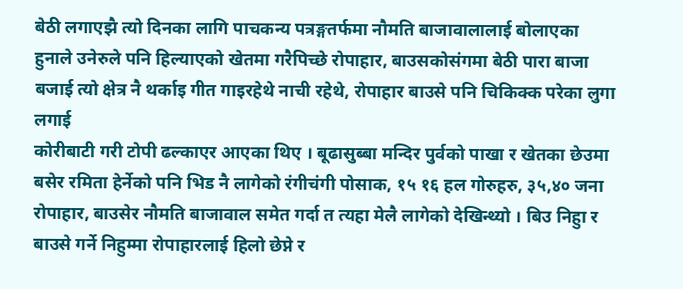बेठी लगाएझै त्यो दिनका लागि पाचकन्य पत्रङ्गतर्फमा नौमति बाजावालालाई बोलाएका हुनाले उनेरुले पनि हिल्याएको खेतमा गरैपिच्छे रोपाहार, बाउसकोसंगमा बेठी पारा बाजा बजाई त्यो क्षेत्र नै थर्काइ गीत गाइरहेथे नाची रहेथे, रोपाहार बाउसे पनि चिकिक्क परेका लुगा लगाई
कोरीबाटी गरी टोपी ढल्काएर आएका थिए । बूढासुब्बा मन्दिर पुर्वको पाखा र खेतका छेउमा बसेर रमिता हेर्नेको पनि भिड नै लागेको रंगीचंगी पोसाक, १५ १६ हल गोरुहरु, ३५,४० जना रोपाहार, बाउसेर नौमति बाजावाल समेत गर्दा त त्यहा मेलै लागेको देखिन्थ्यो । बिउ निहुा र बाउसे गर्ने निहुम्मा रोपाहारलाई हिलो छेप्ने र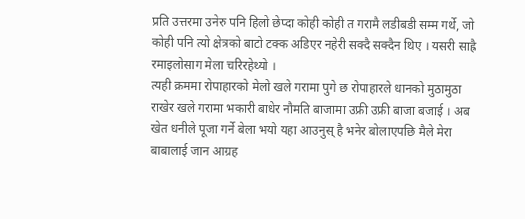प्रति उत्तरमा उनेरु पनि हिलो छेप्दा कोही कोही त गरामै लडीबडी सम्म गर्थे, जो कोही पनि त्यो क्षेत्रको बाटो टक्क अडिएर नहेरी सक्दै सक्दैन थिए । यसरी साह्रै रमाइलोसाग मेला चरिरहेथ्यो ।
त्यही क्रममा रोपाहारको मेलो खले गरामा पुगे छ रोपाहारले धानको मुठामुठा राखेर खले गरामा भकारी बाधेर नौमति बाजामा उफ्री उफ्री बाजा बजाई । अब खेत धनीले पूजा गर्ने बेला भयो यहा आउनुस् है भनेर बोलाएपछि मैले मेरा बाबालाई जान आग्रह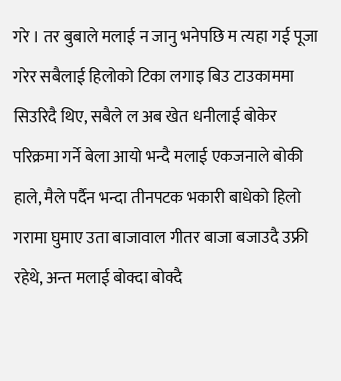गरे । तर बुबाले मलाई न जानु भनेपछि म त्यहा गई पूजा गरेर सबैलाई हिलोको टिका लगाइ बिउ टाउकाममा सिउरिदै थिए, सबैले ल अब खेत धनीलाई बोकेर परिक्रमा गर्ने बेला आयो भन्दै मलाई एकजनाले बोकी हाले, मैले पर्दैन भन्दा तीनपटक भकारी बाधेको हिलो गरामा घुमाए उता बाजावाल गीतर बाजा बजाउदै उफ्री रहेथे, अन्त मलाई बोक्दा बोक्दै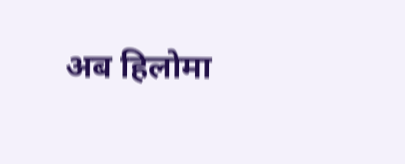अब हिलोमा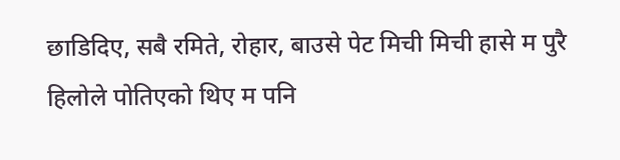छाडिदिए, सबै रमिते, रोहार, बाउसे पेट मिची मिची हासे म पुरै हिलोले पोतिएको थिए म पनि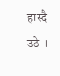हास्दै उठे ।